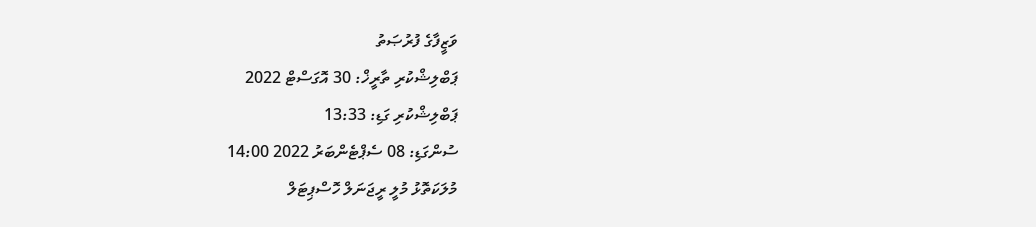ވަޒީފާގެ ފުރުޞަތު
ޕަބްލިޝްކުރި ތާރީޚް: 30 އޮގަސްޓް 2022
ޕަބްލިޝްކުރި ގަޑި: 13:33
ސުންގަޑި: 08 ސެޕްޓެންބަރު 2022 14:00
މުލަކަތޮޅު މުލީ ރީޖަނަލް ހޮސްޕިޓަލް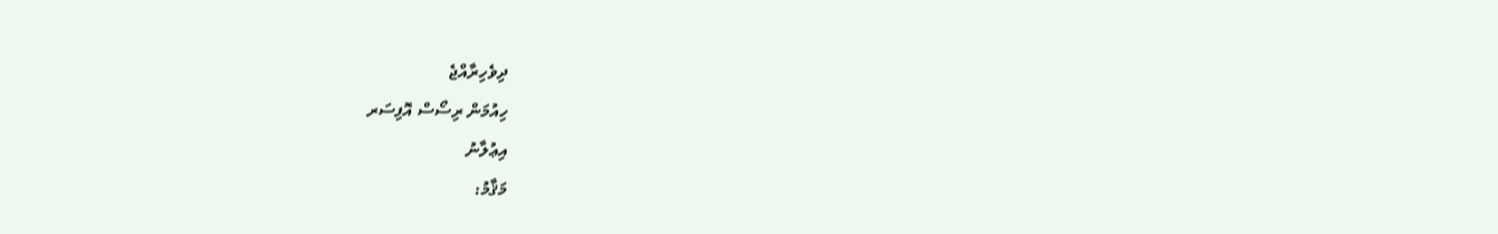ދިވެހިރާއްޖެ
ހިއުމަން ރިސޯސް އޮފިސަރ
އިޢުލާނު
މަޤާމު: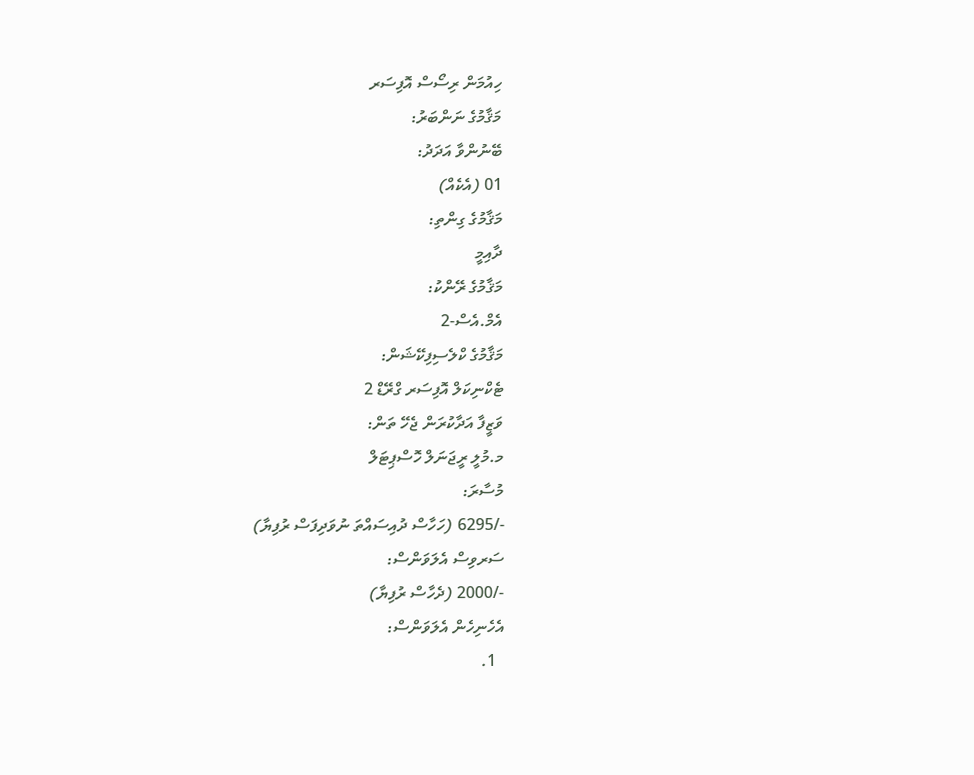ހިއުމަން ރިސޯސް އޮފިސަރ
މަޤާމުގެ ނަންބަރު:
ބޭނުންވާ އަދަދު:
01 (އެކެއް)
މަޤާމުގެ ގިންތި:
ދާއިމީ
މަޤާމުގެ ރޭންކު:
އެމް.އެސް-2
މަޤާމުގެ ކްލެސިފިކޭޝަން:
ޓެކްނިކަލް އޮފިސަރ ގްރޭޑް 2
ވަޒީފާ އަދާކުރަން ޖެހޭ ތަން:
މ.މުލީ ރީޖަނަލް ހޮސްޕިޓަލް
މުސާރަ:
-/6295 (ހަހާސް ދުއިސައްތަ ނުވަދިފަސް ރުފިޔާ)
ސަރވިސް އެލަވަންސް:
-/2000 (ދެހާސް ރުފިޔާ)
އެހެނިހެން އެލަވަންސް:
  1.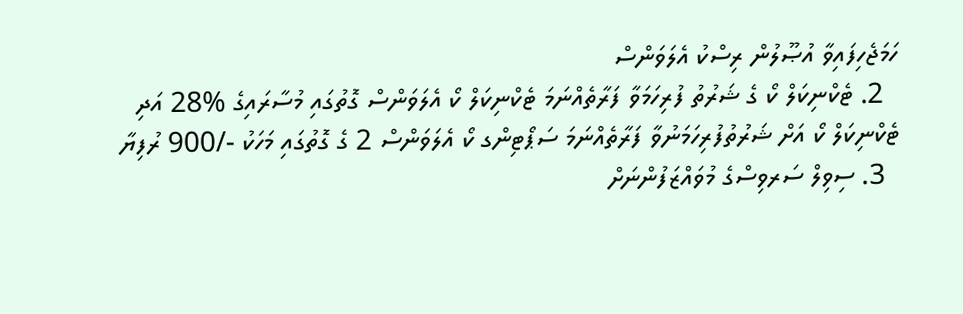ހަމަޖެހިފައިވާ އުޞޫލުން ރިސްކު އެލަވަންސް
  2. ޓެކްނިކަލް ކޯ ގެ ޝަރުތު ފުރިހަމަވާ ފަރާތެއްނަމަ ޓެކްނިކަލް ކޯ އެލަވަންސް ގޮތުގައި މުސާރައިގެ %28 އަދި ޓެކްނިކަލް ކޯ އަށް ޝަރުތުފުރިހަމަނުވާ ފަރާތެއްނަމަ ސަޕޯޓިންގ ކޯ އެލަވަންސް 2 ގެ ގޮތުގައި މަހަކު -/900 ރުފިޔާ
  3. ސިވިލް ސަރވިސްގެ މުވައްޒަފުންނަށް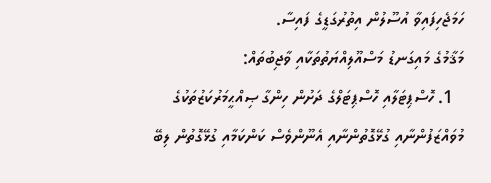ހަމަޖެހިފައިވާ އުސޫލުން އިތުރުގަޑީގެ ފައިސާ.
މަޤާމުގެ މައިގަނޑު މަސްއޫލިއްޔަތުތަކާއި ވާޖިބުތައް:
  1. ހޮސްޕިޓަލާއި ހޮސްޕިޓަލްގެ ދަށުން ހިންގާ ޞިއްޙީމަރުކަޒުތަކުގެ މުވައްޒަފުންނާއި ގުޅޭގޮތުންނާއި އެނޫންވެސް ކަންކަމާއި ގުޅޭގޮތުން ލިބޭ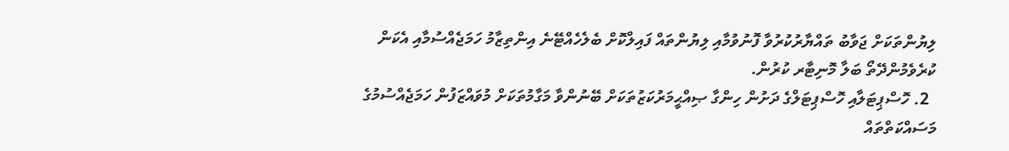ލިޔުންތަކަށް ޖަވާބު ތައްޔާރުކުރުވާ ފޮނުވުމާއި ލިޔުންތައް ފައިލްކޮށް ބެލެހެއްޓޭނެ އިންތިޒާމު ހަމަޖެއްސުމާއި އެކަން ކުރެވެމުންދޭތޯ ބަލާ މޮނިޓާރ ކުރުން.
  2. ހޮސްޕިޓަލާއި ހޮސްޕިޓަލްގެ ދަށުން ހިންގާ ޞިއްޙީމަރުކަޒުތަކަށް ބޭނުންވާ މަގާމުތަކަށް މުވައްޒަފުން ހަމަޖެއްސުމުގެ މަސައްކަތްތައް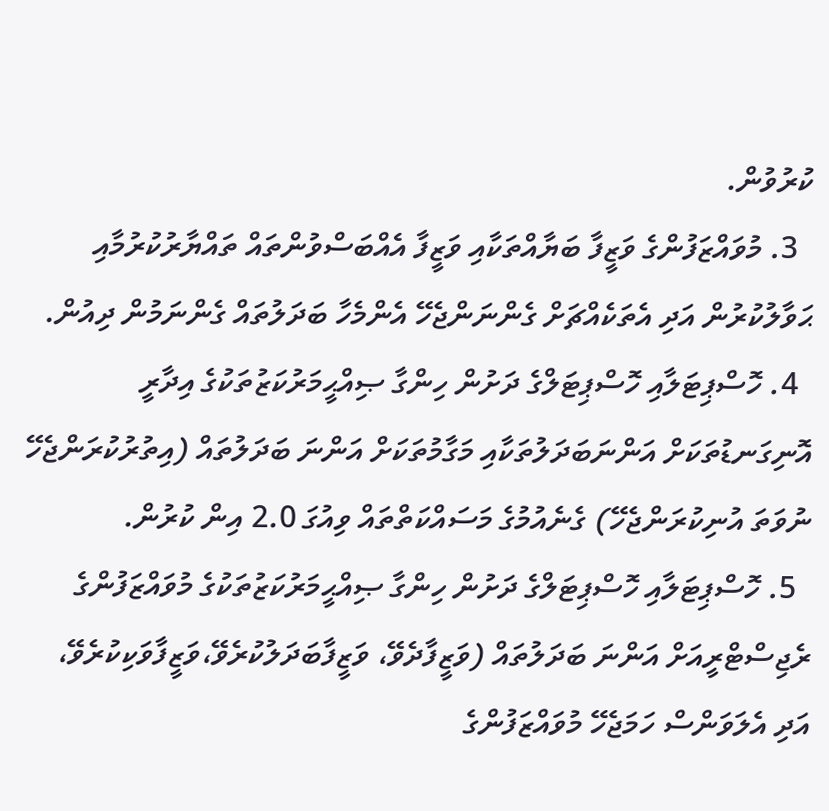ކުރުވުން.
  3. މުވައްޒަފުންގެ ވަޒީފާ ބަޔާއްތަކާއި ވަޒީފާ އެއްބަސްވުންތައް ތައްޔާރުކުރުމާއި ޙަވާލުކުރުން އަދި އެތަކެއްޗަށް ގެންނަންޖެހޭ އެންމެހާ ބަދަލުތައް ގެންނަމުން ދިއުން.
  4. ހޮސްޕިޓަލާއި ހޮސްޕިޓަލްގެ ދަށުން ހިންގާ ޞިއްޙީމަރުކަޒުތަކުގެ އިދާރީ އޮނިގަނޑުތަކަށް އަންނަބަދަލުތަކާއި މަގާމުތަކަށް އަންނަ ބަދަލުތައް (އިތުރުކުރަންޖެހޭ ނުވަތަ އުނިކުރަންޖެހޭ) ގެނެއުމުގެ މަސައްކަތްތައް ވިއުގަ 2.0 އިން ކުރުން.
  5. ހޮސްޕިޓަލާއި ހޮސްޕިޓަލްގެ ދަށުން ހިންގާ ޞިއްޙީމަރުކަޒުތަކުގެ މުވައްޒަފުންގެ ރެޖިސްޓްރީއަށް އަންނަ ބަދަލުތައް (ވަޒީފާދެވޭ، ވަޒީފާބަދަލުކުރެވޭ،ވަޒީފާވަކިކުރެވޭ، އަދި އެލަވަންސް ހަމަޖެހޭ މުވައްޒަފުންގެ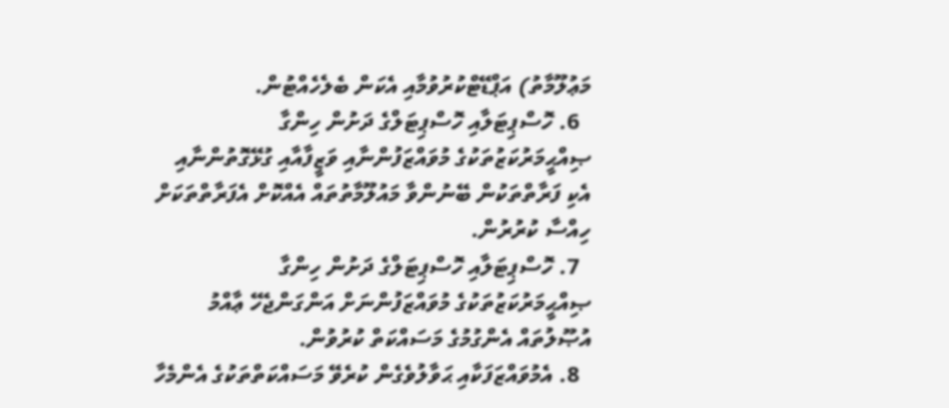މަޢުލޫމާތު) އަޕްޑޭޓްކުރުވުމާއި އެކަން ބެލެހެއްޓުން.
  6. ހޮސްޕިޓަލާއި ހޮސްޕިޓަލްގެ ދަށުން ހިންގާ ޞިއްޙީމަރުކަޒުތަކުގެ މުވައްޒަފުންނާއި ވަޒީފާއާއި ގުޅޭގޮތުންނާއި އެކި ފަރާތްތަކުން ބޭނުންވާ މައުލޫމާތުތައް އެއްކޮށް އެފަރާތްތަކަށް ހިއްސާ ކުރުރުން.
  7. ހޮސްޕިޓަލާއި ހޮސްޕިޓަލްގެ ދަށުން ހިންގާ ޞިއްޙީމަރުކަޒުތަކުގެ މުވައްޒަފުންނަށް އަންގަންޖެހޭ ޢާއްމު އުޞޫލުތައް އެންގުމުގެ މަސައްކަތް ކުރުވުން.
  8. އެމުވައްޒަފަކާއި ޙަވާލުވެގެން ކުރެވޭ މަސައްކަތްތަކުގެ އެންމެހާ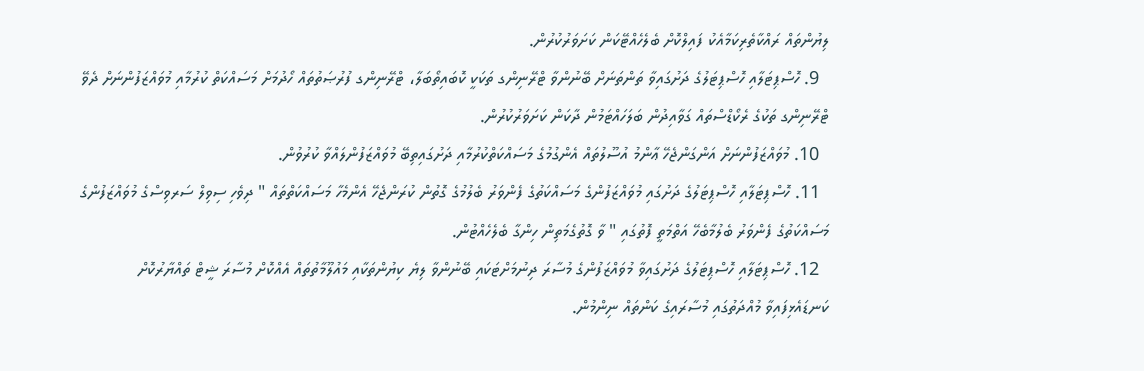ލިޔުންތައް ރައްކާތެރިކަމާއެކު ފައިލްކޮށް ބެލެހެއްޓޭކަން ކަށަވަރުކުރުން.
  9. ހޮސްޕިޓަލާއި ހޮސްޕިޓަލުގެ ދަށުގައިވާ ތަންތަނަށް ބޭނުންވާ ޓްރޭނިންގ ތަކަކީ ކޮބައިތޯބަލާ، ޓްރޭނިންގ ފުރުޞަތުތައް ހޯދުމަށް މަސައްކަތް ކުރުމާއި މުވައްޒަފުންނަށް ދެވޭ ޓްރޭނިންގ ތަކުގެ ރެކޯޑްސްތައް ގަވާއިދުން ބަލަހައްޓަމުން ދާކަން ކަށަވަރުކުރުން.
  10. މުވައްޒަފުންނަށް އަންގަންޖެހޭ ޢާންމު އުސޫލުތައް އެންގުމުގެ މަސައްކަތްކުރުމާއި ދަށުގައިތިބޭ މުވައްޒަފުންލައްވާ ކުރުވުން.
  11. ހޮސްޕިޓަލާއި ހޮސްޕިޓަލުގެ ދަށުގައި މުވައްޒަފުންގެ މަސައްކަތުގެ ފެންވަރު ބެލުމުގެ ގޮތުން ކުރަންޖެހޭ އެންމެހާ މަސައްކަތްތައް " ދިވެހި ސިވިލް ސަރވިސްގެ މުވައްޒަފުންގެ މަސައްކަތުގެ ފެންވަރު ބެލުމާބެހޭ އަތްމަތީ ފޮތުގައި " ވާ ގޮތުގެމަތިން ހިންގާ ބެލެހެއްޓުން.
  12. ހޮސްޕިޓަލާއި ހޮސްޕިޓަލުގެ ދަށުގައިވާ މުވައްޒަފުންގެ މުސާރަ ދިނުމަށްޓަކައި ބޭނުންވާ ލިޔެ ކިޔުންތަކާއި މައުލޫމާތުތައް އެއްކޮށް މުސާރަ ޝީޓް ތައްޔާރުކޮށް ކަނޑައެޅިފައިވާ މުއްދަތުގައި މުސާރައިގެ ކަންތައް ނިންމުން.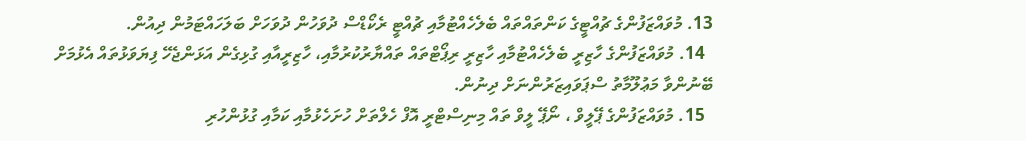13. މުވައްޒަފުންގެ ޗުއްޓީގެ ކަންތައްތައް ބެލެހެއްޓުމާއި ޗުއްޓީ ރެކޯޑްސް ދުވަހުން ދުވަހަށް ބަލަހައްޓަމުން ދިއުން.
  14. މުވައްޒަފުންގެ ހާޒިރީ ބެލެހެއްޓުމާއި ހާޒިރީ ރިޕޯޓްތައް ތައްޔާރުކުރުމާއި، ހާޒިރީއާއި ގުޅިގެން އަޅަންޖެހޭ ފިޔަވަޅުތައް އެޅުމަށް ބޭނުންވާ މަޢުލޫމާތު ސްޕަވައިޒަރުންނަށް ދިނުން.
  15. މުވައްޒަފުންގެ ޕޭލީވް ، ނޯޕޭ ލީވް ތައް މިނިސްޓްރީ އޮފް ހެލްތަށް ހުށަހެޅުމާއި ކަމާއި ގުޅުންހުރި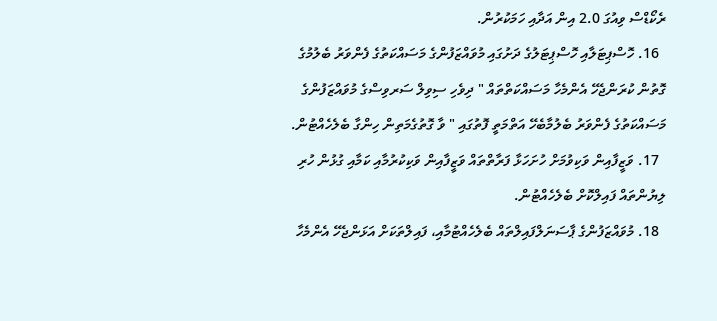ރެކޯޑްސް ވިއުގަ 2.0 އިން އަދާއި ހަމަކުރުން.
  16. ހޮސްޕިޓަލާއި ހޮސްޕިޓަލުގެ ދަށުގައި މުވައްޒަފުންގެ މަސައްކަތުގެ ފެންވަރު ބެލުމުގެ ގޮތުން ކުރަންޖެހޭ އެންމެހާ މަސައްކަތްތައް " ދިވެހި ސިވިލް ސަރވިސްގެ މުވައްޒަފުންގެ މަސައްކަތުގެ ފެންވަރު ބެލުމާބެހޭ އަތްމަތީ ފޮތުގައި " ވާ ގޮތުގެމަތިން ހިންގާ ބެލެހެއްޓުން.
  17. ވަޒީފާއިން ވަކިވުމަށް ހުށަހަޅާ ފަރާތްތައް ވަޒީފާއިން ވަކިކުރުމާއި ކަމާއި ގުޅުން ހުރި ލިޔުންތައް ފައިލްކޮށް ބެލެހެއްޓުން.
  18. މުވައްޒަފުންގެ ޕާސަނަލްފައިލްތައް ބެލެހެއްޓުމާއި، ފައިލްތަކަށް އަޅަންޖެހޭ އެންމެހާ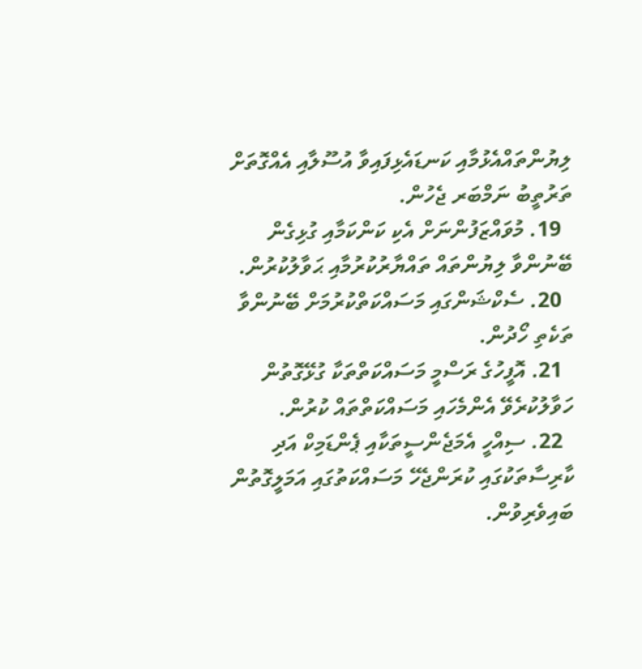ލިޔުންތައްއެޅުމާއި ކަނޑައެޅިފައިވާ އުސޫލާއި އެއްގޮތަށް ތަރުތީބު ނަމްބަރ ޖެހުން.
  19. މުވައްޒަފުންނަށް އެކި ކަންކަމާއި ގުޅިގެން ބޭނުންވާ ލިޔުންތައް ތައްޔާރުކުރުމާއި ޙަވާލުކުރުން.
  20. ސެކްޝަންގައި މަސައްކަތްކުރުމަށް ބޭނުންވާ ތަކެތި ހޯދުން.
  21. އޮފީހުގެ ރަސްމީ މަސައްކަތްތަކާ ގުޅޭގޮތުން ހަވާލުކުރެވޭ އެންމެހައި މަސައްކަތްތައް ކުރުން.
  22. ސިއްހީ އެމަޖެންސީތަކާއި ޕެންޑަމިކް އަދި ކާރިސާތަކުގައި ކުރަންޖެހޭ މަސައްކަތުގައި އަމަލީގޮތުން ބައިވެރިވުން.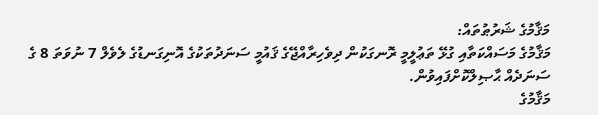މަޤާމުގެ ޝަރުޠުތައް:
މަޤާމުގެ މަސައްކަތާއި ގުޅޭ ތަޢުލީމީ ރޮނގަކުން ދިވެހިރާއްޖޭގެ ޤައުމީ ސަނަދުތަކުގެ އޮނިގަނޑުގެ ލެވެލް 7 ނުވަތަ 8 ގެ ސަނަދެއް ޙާޞިލްކޮށްފައިވުން.
މަޤާމުގެ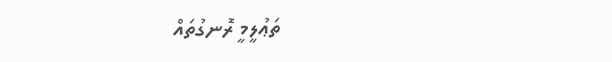ތަޢުލީމީ ރޮނގުތައް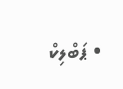• ޕަބްލިކް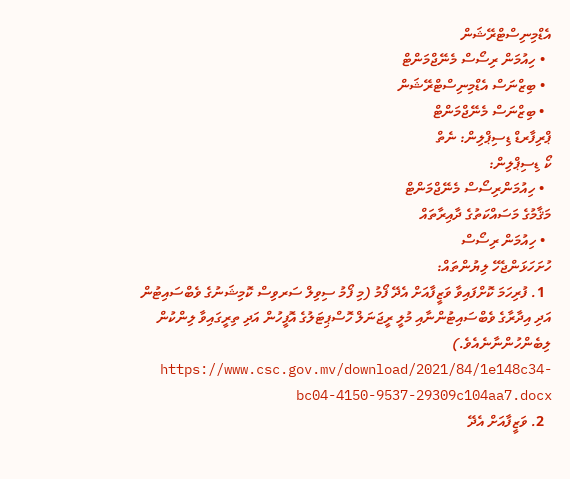އެޑްމިނިސްޓްރޭޝަން
  • ހިއުމަން ރިސޯސް މެނޭޖްމަންޓް
  • ބިޒްނަސް އެޑްމިނިސްޓްރޭޝަން
  • ބިޒްނަސް މެނޭޖްމަންޓް
ޕްރިފާރޑް ޑިސިޕްލިން: ނެތް
ކޯ ޑިސިޕްލިން:
  • ހިއުމަންރިސޯސް މެނޭޖްމަންޓް
މަޤާމުގެ މަސައްކަތުގެ ދާއިރާތައް
  • ހިއުމަން ރިސޯސް
ހުށަހަޅަންޖެހޭ ލިޔުންތައް:
  1. ފުރިހަމަ ކޮށްފައިވާ ވަޒީފާއަށް އެދޭ ފޯމު (މި ފޯމު ސިވިލް ސަރވިސް ކޮމިޝަނުގެ ވެބްސައިޓުން އަދި އިދާރާގެ ވެބްސައިޓުންނާއި މުލީ ރީޖަނަލް ހޮސްޕިޓަލުގެ އޮފީހުން އަދި ތިރީގައިވާ ލިންކުން ލިބެންހުންނާނެއެވެ.)  https://www.csc.gov.mv/download/2021/84/1e148c34-bc04-4150-9537-29309c104aa7.docx
  2. ވަޒީފާއަށް އެދޭ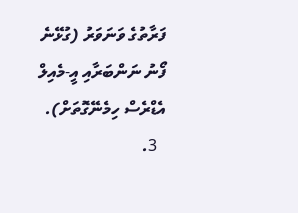ފަރާތުގެ ވަނަވަރު (ގުޅޭނެ ފޯނު ނަންބަރާއި އީ-މެއިލް އެޑްރެސް ހިމެނޭގޮތަށް).
  3.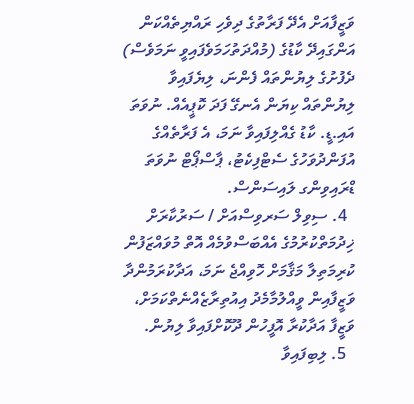ވަޒީފާއަށް އެދޭ ފަރާތުގެ ދިވެހި ރައްޔިތެއްކަން އަންގައިދޭ ކާޑުގެ (މުއްދަތުހަމަވެފައިވީ ނަމަވެސް) ދެފުށުގެ ލިޔުންތައް ފެންނަ، ލިޔެފައިވާ ލިޔުންތައް ކިޔަން އެނގޭ ފަދަ ކޮޕީއެއް. ނުވަތަ އައި.ޑީ. ކާޑު ގެއްލިފައިވާ ނަމަ، އެ ފަރާތެއްގެ އުފަންދުވަހުގެ ސެޓްފިކެޓު، ޕާސްޕޯޓް ނުވަތަ ޑްރައިވިންގ ލައިސަންސް.
  4. ސިވިލް ސަރވިސްއަށް / ސަރުކާރަށް ޚިދުމަތްކުރުމުގެ އެއްބަސްވުމެއް އޮތް މުވައްޒަފުން ކުރިމަތިލާ މަޤާމަށް ހޮވިއްޖެ ނަމަ، އަދާކުރަމުންދާ ވަޒީފާއިން ވީއްލުމާމެދު އިއުތިރާޒެއްނެތްކަމަށް، ވަޒީފާ އަދާކުރާ އޮފީހުން ދޫކޮށްފައިވާ ލިޔުން.
  5. ލިބިފައިވާ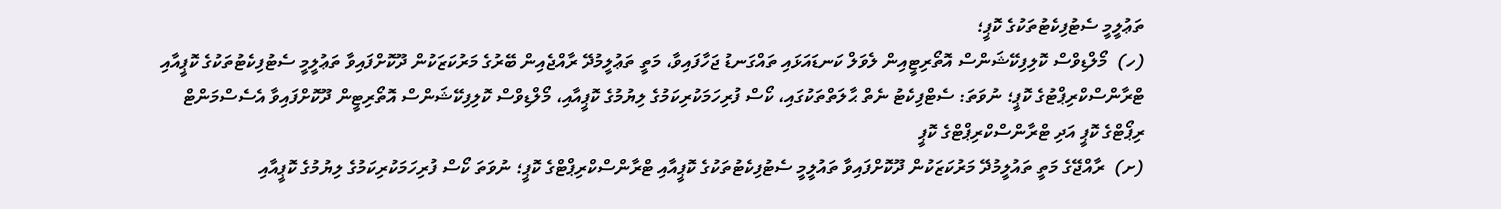ތަޢުލީމީ ސެޓުފިކެޓުތަކުގެ ކޮޕީ؛
(ހ)  މޯލްޑިވްސް ކޮލިފިކޭޝަންސް އޮތޯރިޓީއިން ލެވަލް ކަނޑައަޅައި ތައްގަނޑު ޖަހާފައިވާ، މަތީ ތަޢުލީމުދޭ ރާއްޖެއިން ބޭރުގެ މަރުކަޒަކުން ދޫކޮށްފައިވާ ތަޢުލީމީ ސެޓުފިކެޓުތަކުގެ ކޮޕީއާއި ޓްރާންސްކްރިޕްޓުގެ ކޮޕީ؛ ނުވަތަ: ސެޓްފިކެޓު ނެތް ޙާލަތްތަކުގައި، ކޯސް ފުރިހަމަކުރިކަމުގެ ލިޔުމުގެ ކޮޕީއާއި، މޯލްޑިވްސް ކޮލިފިކޭޝަންސް އޮތޯރިޓީން ދޫކޮށްފައިވާ އެސެސްމަންޓް ރިޕޯޓްގެ ކޮޕީ އަދި ޓްރާންސްކްރިޕްޓްގެ ކޮޕީ
(ށ)  ރާއްޖޭގެ މަތީ ތައުލީމުދޭ މަރުކަޒަކުން ދޫކޮށްފައިވާ ތައުލީމީ ސެޓުފިކެޓުތަކުގެ ކޮޕީއާއި ޓްރާންސްކްރިޕްޓްގެ ކޮޕީ؛ ނުވަތަ ކޯސް ފުރިހަމަކުރިކަމުގެ ލިޔުމުގެ ކޮޕީއާއި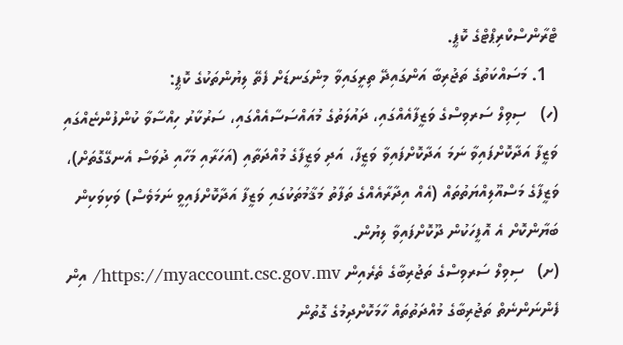ޓްރާންސްކްރިޕްޓްގެ ކޮޕީ.
  1. މަސައްކަތުގެ ތަޖުރިބާ އަންގައިދޭ ތިރީގައިވާ މިންގަނޑަށް ފެތޭ ލިޔުންތަކުގެ ކޮޕީ:
(ހ)   ސިވިލް ސަރވިސްގެ ވަޒީފާއެއްގައި، ދައުލަތުގެ މުއައްސަސާއެއްގައި، ސަރުކާރު ހިއްސާވާ ކުންފުންޏެއްގައި ވަޒީފާ އަދާކޮށްފައިވާ ނަމަ އަދާކޮށްފައިވާ ވަޒީފާ، އަދި ވަޒީފާގެ މުއްދަތާއި (އަހަރާއި މަހާއި ދުވަސް އެނގޭގޮތަށް)، ވަޒީފާގެ މަސްއޫލިއްޔަތުތައް (އެއް އިދާރާއެއްގެ ތަފާތު މަޤާމުތަކުގައި ވަޒީފާ އަދާކޮށްފައިވީ ނަމަވެސް) ވަކިވަކިން ބަޔާންކޮށް އެ އޮފީހަކުން ދޫކޮށްފައިވާ ލިޔުން.
(ށ)   ސިވިލް ސަރވިސްގެ ތަޖުރިބާގެ ތެރެއިން https://myaccount.csc.gov.mv/ އިން ފެންނަންނެތް ތަޖުރިބާގެ މުއްދަތުތައް ހާމަކޮށްދިމުގެ ގޮތުން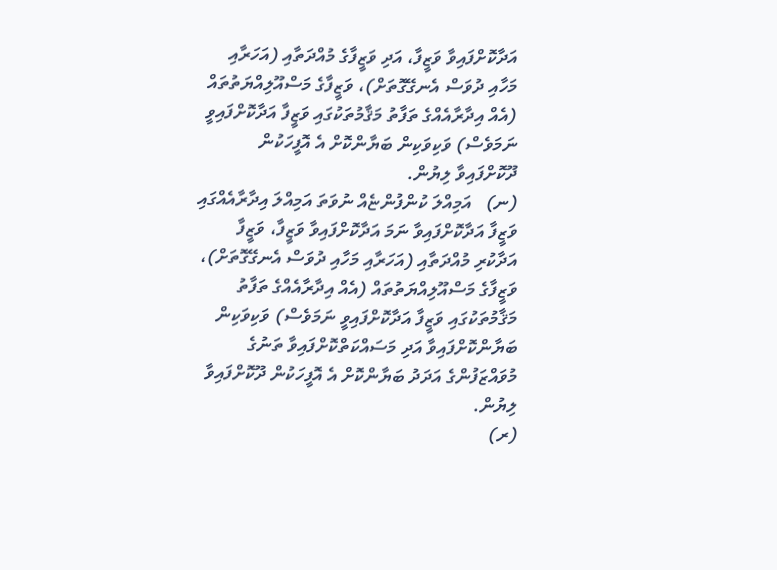އަދާކޮށްފައިވާ ވަޒީފާ، އަދި ވަޒީފާގެ މުއްދަތާއި (އަހަރާއި މަހާއި ދުވަސް އެނގޭގޮތަށް)، ވަޒީފާގެ މަސްއޫލިއްޔަތުތައް (އެއް އިދާރާއެއްގެ ތަފާތު މަޤާމުތަކުގައި ވަޒީފާ އަދާކޮށްފައިވީ ނަމަވެސް) ވަކިވަކިން ބަޔާންކޮށް އެ އޮފީހަކުން ދޫކޮށްފައިވާ ލިޔުން.
(ނ)   އަމިއްލަ ކުންފުންޏެއް ނުވަތަ އަމިއްލަ އިދާރާއެއްގައި ވަޒީފާ އަދާކޮށްފައިވާ ނަމަ އަދާކޮށްފައިވާ ވަޒީފާ، ވަޒީފާ އަދާކުރި މުއްދަތާއި (އަހަރާއި މަހާއި ދުވަސް އެނގޭގޮތަށް)، ވަޒީފާގެ މަސްއޫލިއްޔަތުތައް (އެއް އިދާރާއެއްގެ ތަފާތު މަޤާމުތަކުގައި ވަޒީފާ އަދާކޮށްފައިވީ ނަމަވެސް) ވަކިވަކިން ބަޔާންކޮށްފައިވާ އަދި މަސައްކަތްކޮށްފައިވާ ތަނުގެ މުވައްޒަފުންގެ އަދަދު ބަޔާންކޮށް އެ އޮފީހަކުން ދޫކޮށްފައިވާ ލިޔުން.
(ރ)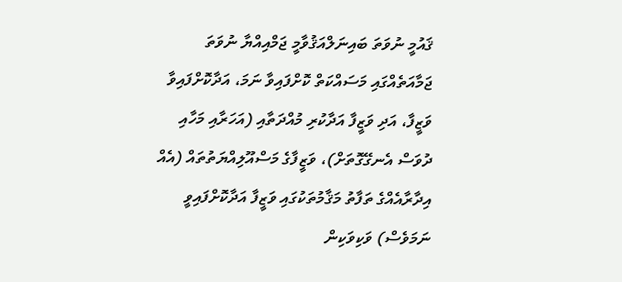ޤައުމީ ނުވަތަ ބައިނަލްއަޤުވާމީ ޖަމްއިއްޔާ ނުވަތަ ޖަމާއަތެއްގައި މަސައްކަތް ކޮށްފައިވާ ނަމަ، އަދާކޮށްފައިވާ ވަޒީފާ، އަދި ވަޒީފާ އަދާކުރި މުއްދަތާއި (އަހަރާއި މަހާއި ދުވަސް އެނގޭގޮތަށް)، ވަޒީފާގެ މަސްއޫލިއްޔަތުތައް (އެއް އިދާރާއެއްގެ ތަފާތު މަޤާމުތަކުގައި ވަޒީފާ އަދާކޮށްފައިވީ ނަމަވެސް) ވަކިވަކިން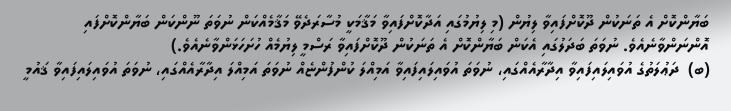ބަޔާންކޮށް އެ ތަނަކުން ދޫކޮށްފައިވާ ލިޔުން (މި ލިޔުމުގައި އަދާކޮށްފައިވާ މަޤާމަކީ މުސާރަދެވޭ މަޤާމެއްކަން ނުވަތަ ނޫންކަން ބަޔާންކޮށްފައި އޮންނަންވާނެއެވެ. ނުވަތަ ބަދަލުގައި އެކަން ބަޔާންކޮށް އެ ތަނަކުން ދޫކޮށްފައިވާ ރަސްމީ ލިޔުމެއް ހުށަހަޅަންވާނެއެވެ.)
(ބ)  ދަޢުލަތުގެ އުވައިލައިފައިވާ އިދާރާއެއްގައި، ނުވަތަ އުވައިލައިފައިވާ އަމިއްލަ ކުންފުންޏެއް ނުވަތަ އަމިއްލަ އިދާރާއެއްގައި، ނުވަތަ އުވައިލައިފައިވާ ޤައުމީ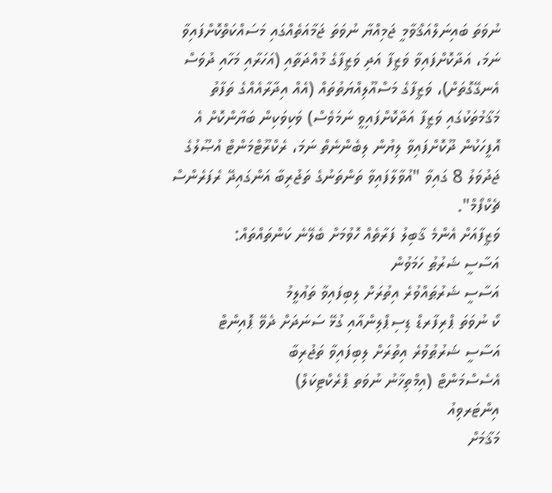ނުވަތަ ބައިނަލްއަޤްވާމީ ޖަމިއްޔާ ނުވަތަ ޖަމާއަތެއްގައި މަސައްކަތްކޮށްފައިވާ ނަމަ، އަދާކޮށްފައިވާ ވަޒީފާ އަދި ވަޒީފާގެ މުއްދަތާއި (އަހަރާއި މަހާއި ދުވަސް އެނގޭގޮތަށް)، ވަޒީފާގެ މަސްއޫލިއްޔަތުތައް (އެއް އިދާރާއެއްގެ ތަފާތު މަޤާމުތަކުގައި ވަޒީފާ އަދާކޮށްފައިވީ ނަމަވެސް) ވަކިވަކިން ބަޔާންކޮށް އެ އޮފީހަކުން ދޫކޮށްފައިވާ ލިޔުން ލިބެންނެތް ނަމަ، ރެކްރޫޓްމަންޓް އުޞޫލުގެ ޖަދުވަލު 8 ގައިވާ "އުވާލާފައިވާ ތަންތަނުގެ ތަޖުރިބާ އަންގައިދޭ ރެފަރެންސް ޗެކްފޯމް".
ވަޒީފާއަށް އެންމެ ޤާބިލު ފަރާތެއް ހޮވުމަށް ބެލޭނެ ކަންތައްތައް:
އަސާސީ ޝަރުޠު ހަމަވުން
އަސާސީ ޝަރުޠައްވުރެ އިތުރަށް ލިބިފައިވާ ތަޢުލީމު
ކޯ ނުވަތަ ޕްރިފާރޑް ޑިސިޕްލިންއާއި ގުޅޭ ސަނަދަށް ދެވޭ ޕޮއިންޓް
އަސާސީ ޝަރުޠުވުރެ އިތުރަށް ލިބިފައިވާ ތަޖުރިބާ
އެސެސްމަންޓް (އިމްތިޚާނު ނުވަތ ޕްރެކްޓިކަލް)
އިންޓަރވިއު
މަޤާމަށް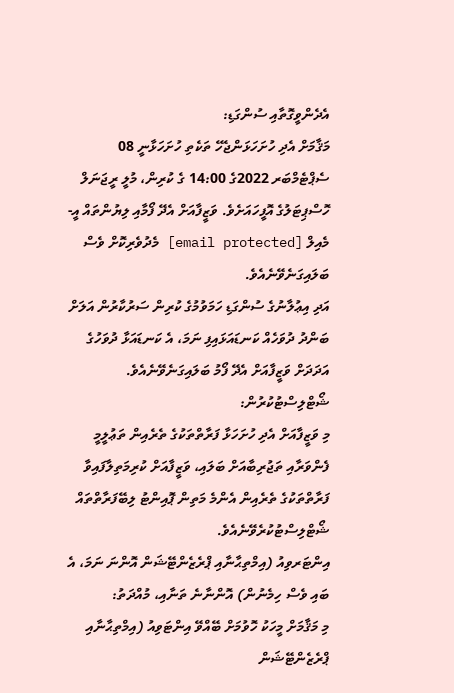އެދެންވީގޮތާއި ސުންގަޑި:
މަޤާމަށް އެދި ހުށަހަޅަންޖެހޭ ތަކެތި ހުށަހަޅާނީ 08 ސެޕްޓެމްބަރ 2022ގެ 14:00 ގެ ކުރިން، މުލީ ރީޖަނަލް ހޮސްޕިޓަލުގެ އޮފީހައަށެވެ. ވަޒީފާއަށް އެދޭ ފޯމާއި ލިޔުންތައް އީ-މެއިލް [email protected] މެދުވެރިކޮށް ވެސް ބަލައިގަނެވޭނެއެވެ.
އަދި އިޢުލާނުގެ ސުންގަޑި ހަމަވުމުގެ ކުރިން ސަރުކާރުން އަލަށް ބަންދު ދުވަހެއް ކަނޑައަޅައިފި ނަމަ، އެ ކަނޑައަޅާ ދުވަހުގެ އަދަދަށް ވަޒީފާއަށް އެދޭ ފޯމު ބަލައިގަނެވޭނެއެވެ.
ޝޯޓްލިސްޓުކުރުން:
މި ވަޒީފާއަށް އެދި ހުށަހަޅާ ފަރާތްތަކުގެ ތެރެއިން ތަޢުލީމީ ފެންވަރާއި ތަޖުރިބާއަށް ބަލައި، ވަޒީފާއަށް ކުރިމަތިލާފައިވާ ފަރާތްތަކުގެ ތެރެއިން އެންމެ މަތިން ޕޮއިންޓު ލިބޭފަރާތްތައް ޝޯޓްލިސްޓުކުރެވޭނެއެވެ.
އިންޓަރވިއު (އިމްތިޙާނާއި ޕްރެޒެންޓޭޝަން އޮންނަ ނަމަ، އެ ބައި ވެސް ހިމެނުން) އޮންނާނެ ތަނާއި، މުއްދަތު:
މި މަޤާމަށް މީހަކު ހޮވުމަށް ބޭއްވޭ އިންޓަވިއު (އިމްތިޙާނާއި ޕްރެޒެންޓޭޝަން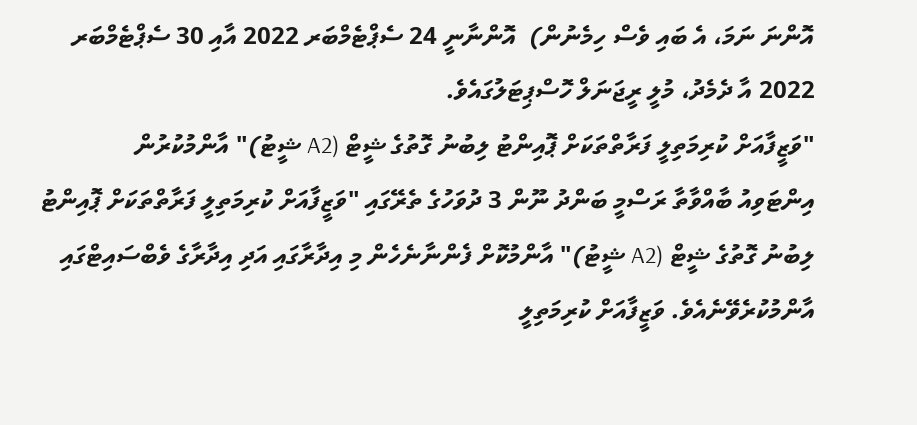އޮންނަ ނަމަ، އެ ބައި ވެސް ހިމެނުން)  އޮންނާނީ 24 ސެޕްޓެމްބަރ 2022 އާއި 30 ސެޕްޓެމްބަރ 2022 އާ ދެމެދު، މުލީ ރީޖަނަލް ހޮސްޕިޓަލުގައެވެ.
"ވަޒީފާއަށް ކުރިމަތިލީ ފަރާތްތަކަށް ޕޮއިންޓު ލިބުނު ގޮތުގެ ޝީޓް (A2 ޝީޓު)" އާންމުކުރުން
އިންޓަވިއު ބާއްވާތާ ރަސްމީ ބަންދު ނޫން 3 ދުވަހުގެ ތެރޭގައި "ވަޒީފާއަށް ކުރިމަތިލީ ފަރާތްތަކަށް ޕޮއިންޓު ލިބުނު ގޮތުގެ ޝީޓް (A2 ޝީޓު)" އާންމުކޮށް ފެންނާނެހެން މި އިދާރާގައި އަދި އިދާރާގެ ވެބްސައިޓްގައި އާންމުކުރެވޭނެއެވެ. ވަޒީފާއަށް ކުރިމަތިލީ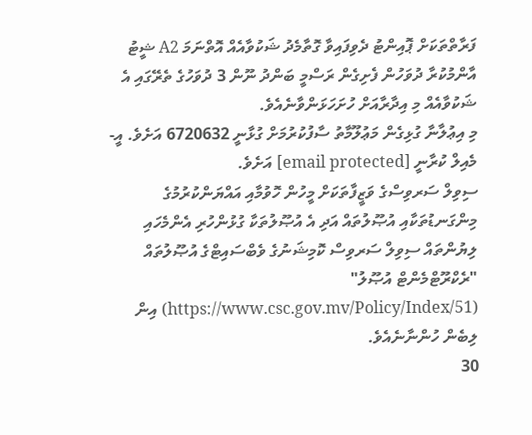ފަރާތްތަކަށް ޕޮއިންޓު ދެވިފައިވާ ގޮތާމެދު ޝަކުވާއެއް އޮތްނަމަ A2 ޝީޓު އާންމުކުރާ ދުވަހުން ފެށިގެން ރަސްމީ ބަންދު ނޫން 3 ދުވަހުގެ ތެރޭގައި އެ ޝަކުވާއެއް މި އިދާރާއަށް ހުށަހަޅަންވާނެއެވެ.
މި އިޢުލާނާ ގުޅިގެން މަޢުލޫމާތު ސާފުކުރުމަށް ގުޅާނީ 6720632 އަށެވެ. އީ-މެއިލް ކުރާނީ [email protected] އަށެވެ.
ސިވިލް ސަރވިސްގެ ވަޒީފާތަކަށް މީހުން ހޮވުމާއި އައްޔަންކުރުމުގެ މިންގަނޑުތަކާއި އުޞޫލުތައް އަދި އެ އުޞޫލުތަކާ ގުޅުންހުރި އެންމެހައި ލިޔުންތައް ސިވިލް ސަރވިސް ކޮމިޝަނުގެ ވެބްސައިޓްގެ އުޞޫލުތައް "ރެކްރޫޓްމެންޓް އުޞޫލު" (https://www.csc.gov.mv/Policy/Index/51) އިން ލިބެން ހުންނާނެއެވެ.
30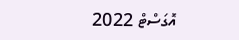އޮގަސްޓް 2022